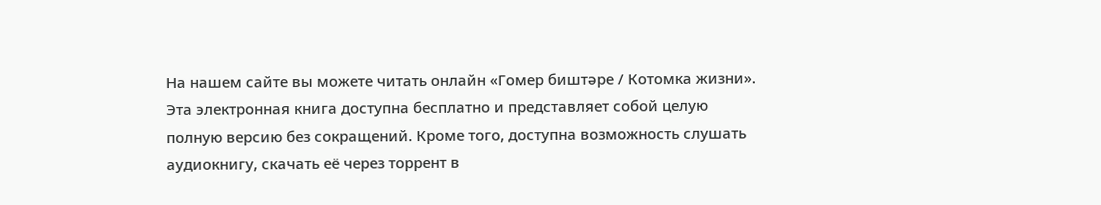На нашем сайте вы можете читать онлайн «Гомер биштәре / Котомка жизни». Эта электронная книга доступна бесплатно и представляет собой целую полную версию без сокращений. Кроме того, доступна возможность слушать аудиокнигу, скачать её через торрент в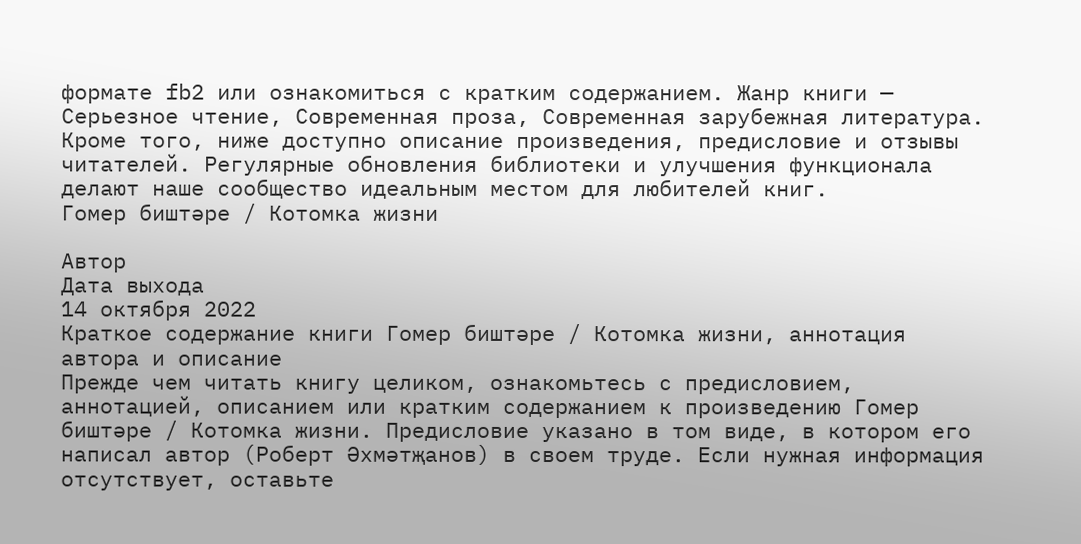формате fb2 или ознакомиться с кратким содержанием. Жанр книги — Серьезное чтение, Современная проза, Современная зарубежная литература. Кроме того, ниже доступно описание произведения, предисловие и отзывы читателей. Регулярные обновления библиотеки и улучшения функционала делают наше сообщество идеальным местом для любителей книг.
Гомер биштәре / Котомка жизни

Автор
Дата выхода
14 октября 2022
Краткое содержание книги Гомер биштәре / Котомка жизни, аннотация автора и описание
Прежде чем читать книгу целиком, ознакомьтесь с предисловием, аннотацией, описанием или кратким содержанием к произведению Гомер биштәре / Котомка жизни. Предисловие указано в том виде, в котором его написал автор (Роберт Әхмәтҗанов) в своем труде. Если нужная информация отсутствует, оставьте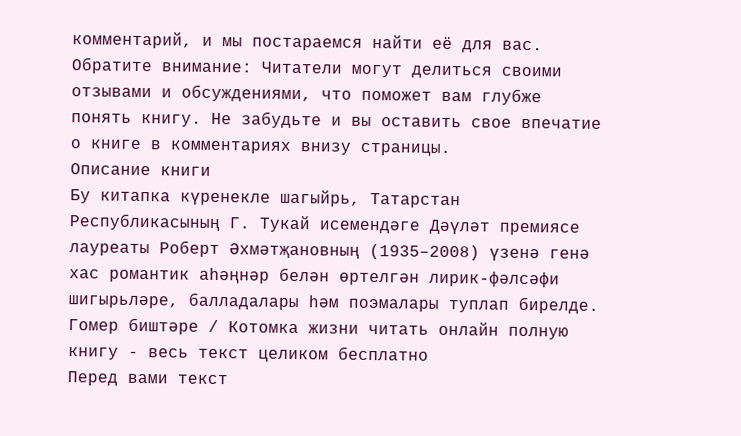комментарий, и мы постараемся найти её для вас. Обратите внимание: Читатели могут делиться своими отзывами и обсуждениями, что поможет вам глубже понять книгу. Не забудьте и вы оставить свое впечатие о книге в комментариях внизу страницы.
Описание книги
Бу китапка күренекле шагыйрь, Татарстан Республикасының Г. Тукай исемендәге Дәүләт премиясе лауреаты Роберт Әхмәтҗановның (1935–2008) үзенә генә хас романтик аһәңнәр белән өртелгән лирик-фәлсәфи шигырьләре, балладалары һәм поэмалары туплап бирелде.
Гомер биштәре / Котомка жизни читать онлайн полную книгу - весь текст целиком бесплатно
Перед вами текст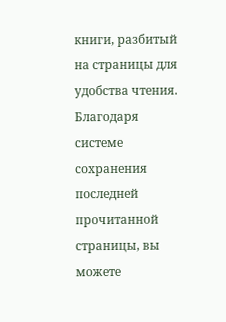книги, разбитый на страницы для удобства чтения. Благодаря системе сохранения последней прочитанной страницы, вы можете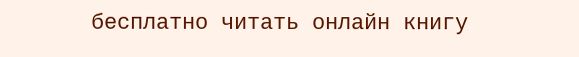бесплатно читать онлайн книгу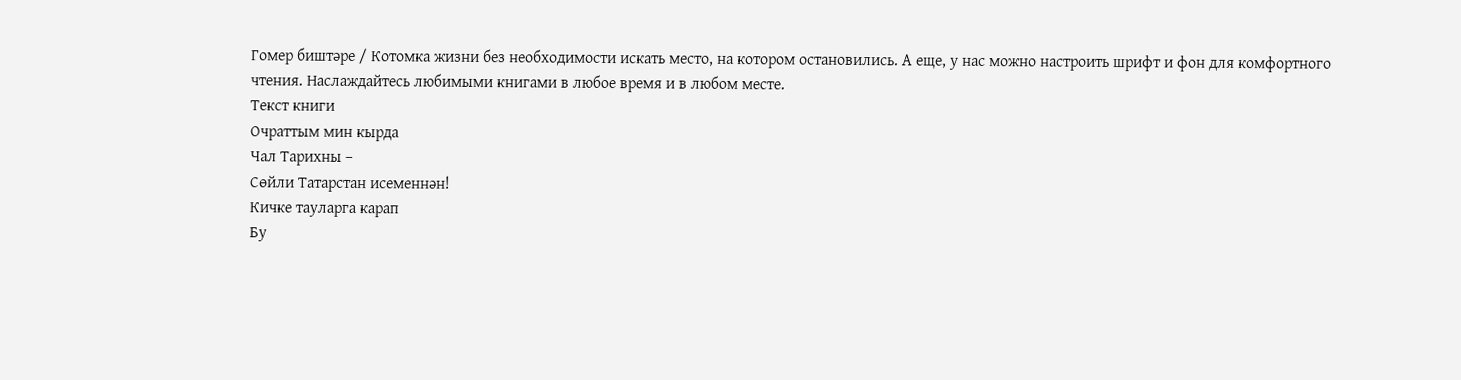Гомер биштәре / Котомка жизни без необходимости искать место, на котором остановились. А еще, у нас можно настроить шрифт и фон для комфортного чтения. Наслаждайтесь любимыми книгами в любое время и в любом месте.
Текст книги
Очраттым мин кырда
Чал Тарихны –
Сөйли Татарстан исеменнән!
Кичке тауларга карап
Бу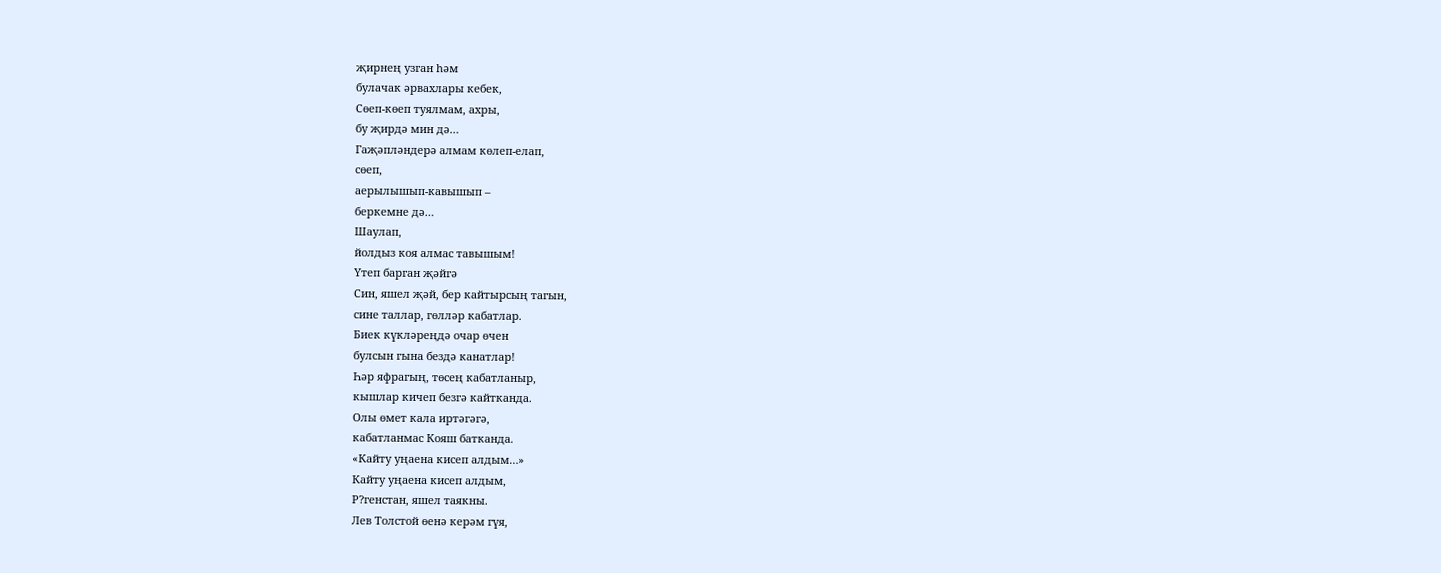җирнең узган һәм
булачак әрвахлары кебек,
Сөеп-көеп туялмам, ахры,
бу җирдә мин дә…
Гаҗәпләндерә алмам көлеп-елап,
сөеп,
аерылышып-кавышып –
беркемне дә…
Шаулап,
йолдыз коя алмас тавышым!
Үтеп барган җәйгә
Син, яшел җәй, бер кайтырсың тагын,
сине таллар, гөлләр кабатлар.
Биек күкләреңдә очар өчен
булсын гына бездә канатлар!
Һәр яфрагың, төсең кабатланыр,
кышлар кичеп безгә кайтканда.
Олы өмет кала иртәгәгә,
кабатланмас Кояш батканда.
«Кайту уңаена кисеп алдым…»
Кайту уңаена кисеп алдым,
Р?генстан, яшел таякны.
Лев Толстой өенә керәм гүя,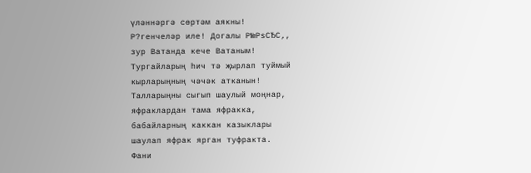үләннәргә сөртәм аякны!
Р?генчеләр иле! Догалы Р№РѕСЂС‚,
зур Ватанда кече Ватаным!
Тургайларың һич тә җырлап туймый
кырларыңның чәчәк атканын!
Талларыңны сыгып шаулый моңнар,
яфраклардан тама яфракка,
бабайларның каккан казыклары
шаулап яфрак ярган туфракта.
Фани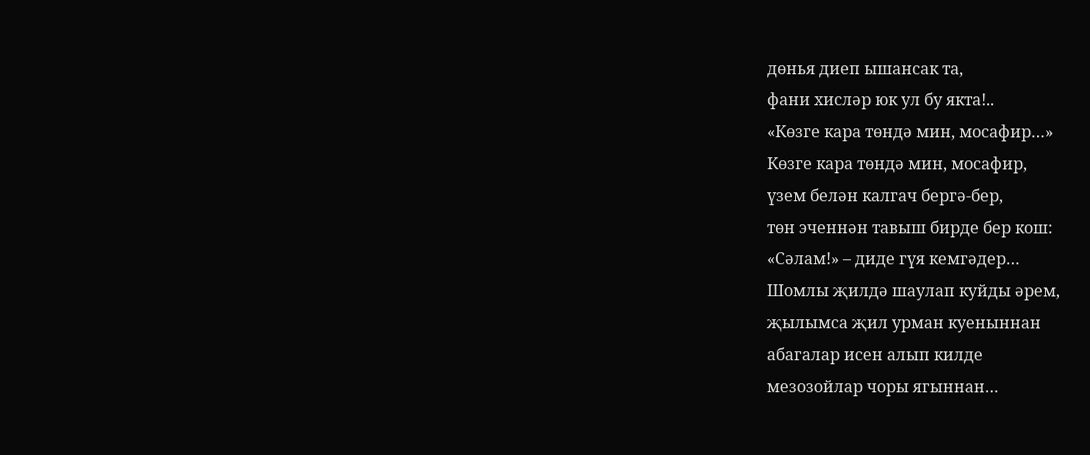дөнья диеп ышансак та,
фани хисләр юк ул бу якта!..
«Көзге кара төндә мин, мосафир…»
Көзге кара төндә мин, мосафир,
үзем белән калгач бергә-бер,
төн эченнән тавыш бирде бер кош:
«Сәлам!» – диде гүя кемгәдер…
Шомлы җилдә шаулап куйды әрем,
җылымса җил урман куеныннан
абагалар исен алып килде
мезозойлар чоры ягыннан…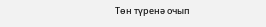Төн түренә очып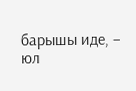барышы иде, –
юл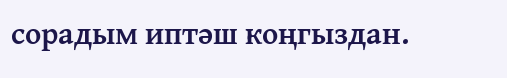сорадым иптәш коңгыздан.